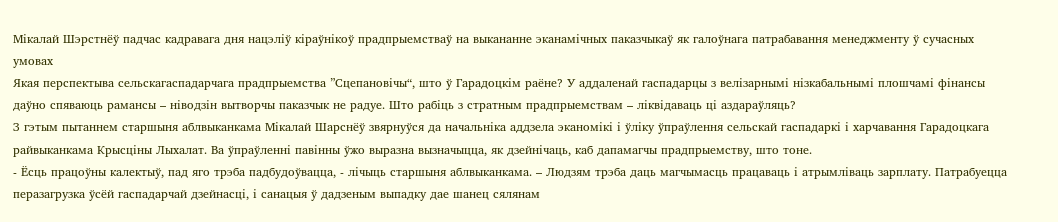Мікалай Шэрстнёў падчас кадравага дня нацэліў кіраўнікоў прадпрыемстваў на выкананне эканамічных паказчыкаў як галоўнага патрабавання менеджменту ў сучасных умовах
Якая перспектыва сельскагаспадарчага прадпрыемства ”Сцепановічы“, што ў Гарадоцкім раёне? У аддаленай гаспадарцы з велізарнымі нізкабальнымі плошчамі фінансы даўно спяваюць рамансы – ніводзін вытворчы паказчык не радуе. Што рабіць з стратным прадпрыемствам – ліквідаваць ці аздараўляць?
З гэтым пытаннем старшыня аблвыканкама Мікалай Шарснёў звярнуўся да начальніка аддзела эканомікі і ўліку ўпраўлення сельскай гаспадаркі і харчавання Гарадоцкага райвыканкама Крысціны Лыхалат. Ва ўпраўленні павінны ўжо выразна вызначыцца, як дзейнічаць, каб дапамагчы прадпрыемству, што тоне.
- Ёсць працоўны калектыў, пад яго трэба падбудоўвацца, - лічыць старшыня аблвыканкама. – Людзям трэба даць магчымасць працаваць і атрымліваць зарплату. Патрабуецца перазагрузка ўсёй гаспадарчай дзейнасці, і санацыя ў дадзеным выпадку дае шанец сялянам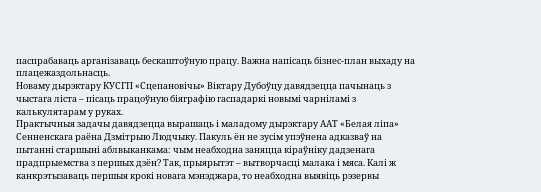паспрабаваць арганізаваць бескаштоўную працу. Важна напісаць бізнес-план выхаду на плацежаздольнасць.
Новаму дырэктару КУСГП «Сцепановічы» Віктару Дубоўцу давядзецца пачынаць з чыстага ліста – пісаць працоўную біяграфію гаспадаркі новымі чарніламі з калькулятарам у руках.
Практычныя задачы давядзецца вырашаць і маладому дырэктару ААТ «Белая ліпа» Сенненскага раёна Дзмітрыю Людчыку. Пакуль ён не зусім упэўнена адказваў на пытанні старшыні аблвыканкама: чым неабходна заняцца кіраўніку дадзенага прадпрыемства з першых дзён? Так, прыярытэт – вытворчасці малака і мяса. Калі ж канкрэтызаваць першыя крокі новага мэнэджара, то неабходна выявіць рэзервы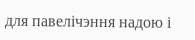для павелічэння надою і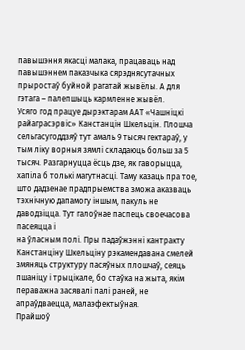павышэння якасці малака, працаваць над павышэннем паказчыка сярэднясутачных прыростаў буйной рагатай жывёлы. А для гэтага – палепшыць кармленне жывёл.
Усяго год працуе дырэктарам ААТ «Чашніцкі райаграсэрвіс» Канстанцін Шкельцін. Плошча сельгасугоддзяў тут амаль 9 тысяч гектараў, у тым ліку ворныя зямлі складаюць больш за 5 тысяч. Разгарнуцца ёсць дзе, як гаворыцца, хапіла б толькі магутнасці. Таму казаць пра тое, што дадзенае прадпрыемства зможа аказваць тэхнічную дапамогу іншым, пакуль не даводзіцца. Тут галоўнае паспець своечасова пасеяцца і
на ўласным полі. Пры падаўжэнні кантракту Канстанціну Шкельціну рэкамендавана смелей змяняць структуру пасяўных плошчаў, сеяць пшаніцу і трыцікале, бо стаўка на жыта, якім пераважна засявалі палі раней, не апраўдваецца, малаэфектыўная.
Прайшоў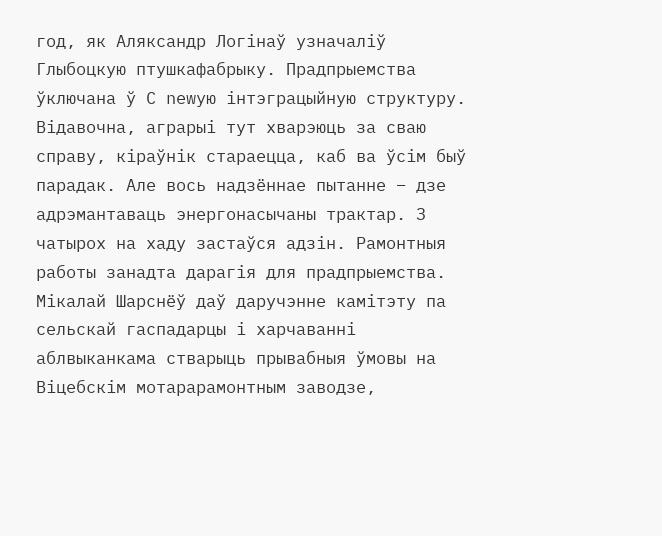год, як Аляксандр Логінаў узначаліў Глыбоцкую птушкафабрыку. Прадпрыемства ўключана ў C newую інтэграцыйную структуру. Відавочна, аграрыі тут хварэюць за сваю справу, кіраўнік стараецца, каб ва ўсім быў парадак. Але вось надзённае пытанне – дзе адрэмантаваць энергонасычаны трактар. З чатырох на хаду застаўся адзін. Рамонтныя работы занадта дарагія для прадпрыемства. Мікалай Шарснёў даў даручэнне камітэту па сельскай гаспадарцы і харчаванні аблвыканкама стварыць прывабныя ўмовы на Віцебскім мотарарамонтным заводзе,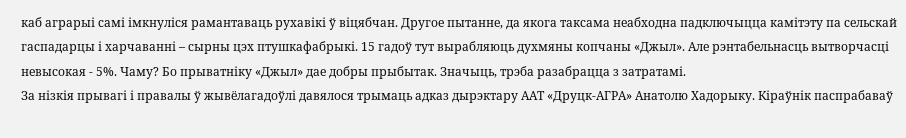каб аграрыі самі імкнуліся рамантаваць рухавікі ў віцябчан. Другое пытанне, да якога таксама неабходна падключыцца камітэту па сельскай гаспадарцы і харчаванні – сырны цэх птушкафабрыкі. 15 гадоў тут вырабляюць духмяны копчаны «Джыл». Але рэнтабельнасць вытворчасці невысокая - 5%. Чаму? Бо прыватніку «Джыл» дае добры прыбытак. Значыць, трэба разабрацца з затратамі.
За нізкія прывагі і правалы ў жывёлагадоўлі давялося трымаць адказ дырэктару ААТ «Друцк-АГРА» Анатолю Хадорыку. Кіраўнік паспрабаваў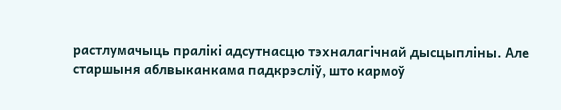растлумачыць пралікі адсутнасцю тэхналагічнай дысцыпліны. Але старшыня аблвыканкама падкрэсліў, што кармоў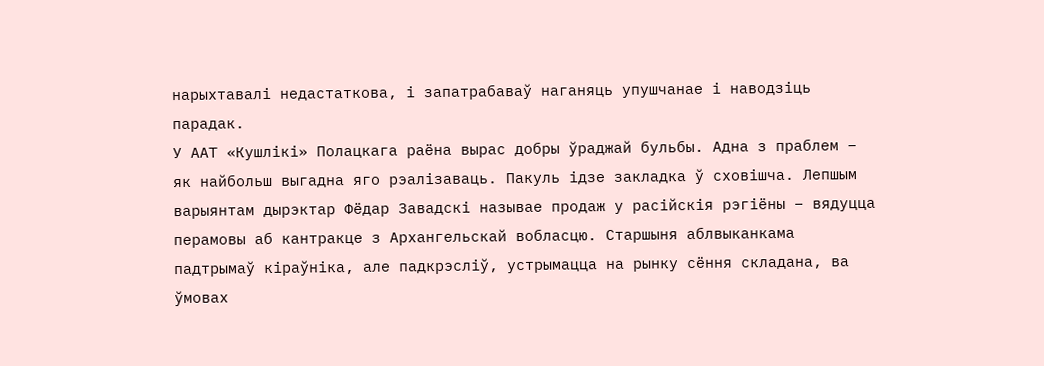нарыхтавалі недастаткова, і запатрабаваў наганяць упушчанае і наводзіць парадак.
У ААТ «Кушлікі» Полацкага раёна вырас добры ўраджай бульбы. Адна з праблем – як найбольш выгадна яго рэалізаваць. Пакуль ідзе закладка ў сховішча. Лепшым варыянтам дырэктар Фёдар Завадскі называе продаж у расійскія рэгіёны – вядуцца перамовы аб кантракце з Архангельскай вобласцю. Старшыня аблвыканкама падтрымаў кіраўніка, але падкрэсліў, устрымацца на рынку сёння складана, ва ўмовах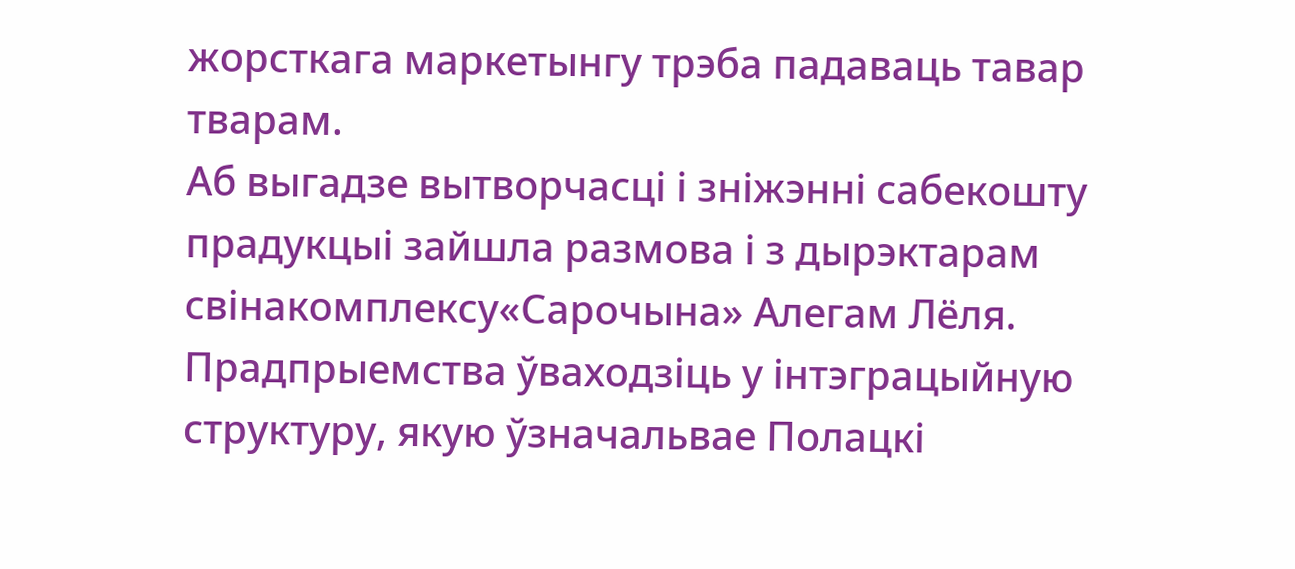жорсткага маркетынгу трэба падаваць тавар тварам.
Аб выгадзе вытворчасці і зніжэнні сабекошту прадукцыі зайшла размова і з дырэктарам свінакомплексу«Сарочына» Алегам Лёля. Прадпрыемства ўваходзіць у інтэграцыйную структуру, якую ўзначальвае Полацкі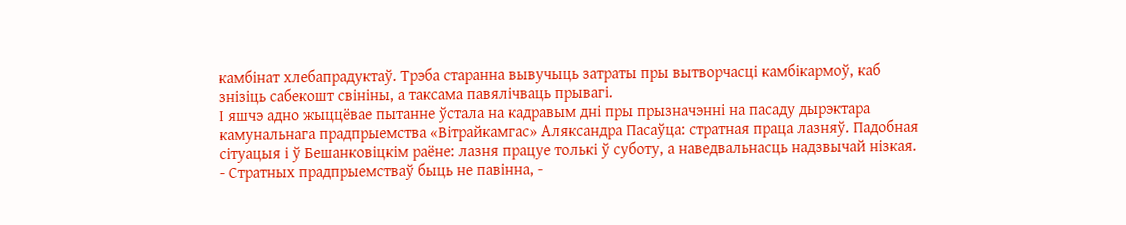камбінат хлебапрадуктаў. Трэба старанна вывучыць затраты пры вытворчасці камбікармоў, каб знізіць сабекошт свініны, а таксама павялічваць прывагі.
І яшчэ адно жыццёвае пытанне ўстала на кадравым дні пры прызначэнні на пасаду дырэктара камунальнага прадпрыемства «Вітрайкамгас» Аляксандра Пасаўца: стратная праца лазняў. Падобная сітуацыя і ў Бешанковіцкім раёне: лазня працуе толькі ў суботу, а наведвальнасць надзвычай нізкая.
- Стратных прадпрыемстваў быць не павінна, -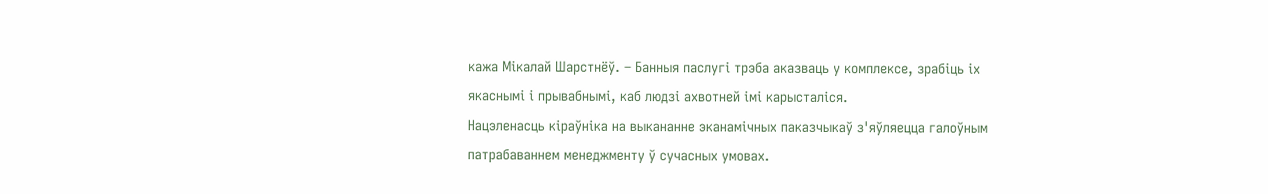кажа Мікалай Шарстнёў. – Банныя паслугі трэба аказваць у комплексе, зрабіць іх якаснымі і прывабнымі, каб людзі ахвотней імі карысталіся.
Нацэленасць кіраўніка на выкананне эканамічных паказчыкаў з'яўляецца галоўным патрабаваннем менеджменту ў сучасных умовах.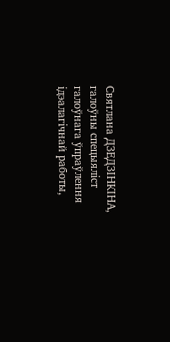Святлана ДЗЕДЗІНКІНА,
галоўны спецыяліст
галоўнага ўпраўлення ідэалагічнай работы,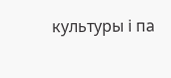культуры і па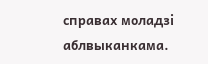справах моладзі аблвыканкама.